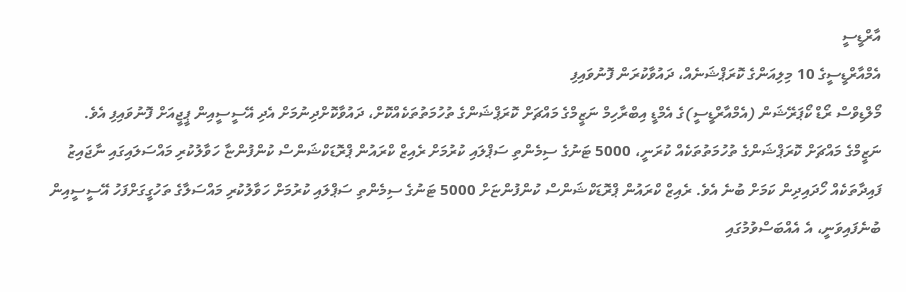އާރްޑީސީ
އެމްއާރްޑީސީގެ 10 މިލިއަންގެ ކޮރަޕްޝަނެއް، ދައުވާކުރަން ފޮނުވައިފި
މޯލްޑިވްސް ރޯޑް ކޯޕަރޭޝަން (އެމްއާރްޑީސީ)ގެ އެމްޑީ އިބްރާހިމް ނަޒީމްގެ މައްޗަށް ކޮރަޕްޝަންގެ ތުހުމަތުތަކެއްކޮށް، ދައުވާކޮށްދިނުމަށް އެދި އޭސީސީއިން ޕީޖީއަށް ފޮނުވައިފި އެވެ.
ނަޒީމްގެ މައްޗަށް ކޮރަޕްޝަންގެ ތުހުމަތުތަކެއް ކުރަނީ، 5000 ޓަނުގެ ސިމެންތި ސަޕްލައި ކުރުމަށް ރެއިޒް ކްރައުން ޕްރޮޑަކްޝަންސް ކުންފުންޏާ ހަވާލުކުރި މައްސަލައިގައި ނާޖައިޒު ފައިދާތަކެއް ހޯދައިދިން ކަމަށް ބުނެ އެވެ. ރެއިޒް ކްރައުން ޕްރޮޑަކްޝަންސް ކުންފުންޏަށް 5000 ޓަނުގެ ސިމެންތި ސަޕްލައި ކުރުމަށް ހަވާލުކުރި މައްސަލާގެ ތަހުގީގަށްފަހު އޭސީސީއިން ބުނެފައިވަނީ، އެ އެއްބަސްވުމުގައި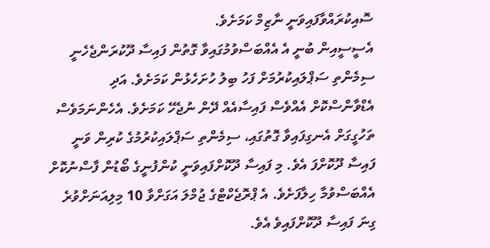ސޮއިކުރައްވާފައިވަނީ ނާޒިމް ކަމަށެވެ.
އެސީސީއިން ބުނީ އެ އެއްބަސްވުމުގައިވާ ގޮތުން ފައިސާ ދޫކުރަންޖެހެނީ ސިމެންތި ސަޕްލައިކުރުމަށް ފަހު ބިލު ހުށަހެޅުން ކަމަށެވެ. އަދި އެޑްވާންސްކޮށް އެއްވެސް ފައިސާއެއް ދޭން ނުޖެހޭ ކަމަށެވެ. އެހެންނަމަވެސް ތަހުގީގަށް އެނގިފައިވާ ގޮތުގައި، ސިމެންތި ސަޕްލައިކުރުމުގެ ކުރިން ވަނީ ފައިސާ ދޫކޮށްފަ އެވެ. މި ފައިސާ ދޫކޮށްފައިވަނީ ކުންފުނީގެ ބޯޑުން ފާސްނުކޮށް އެއްބަސްވުމާ ހިލާފަށެވެ. އެ ޕްރޮޖެކްޓްގެ ޖުމްލަ އަގަށްވާ 10 މިލިއަނަށްވުރެ ގިނަ ފައިސާ ދޫކޮށްފައިވެ އެވެ.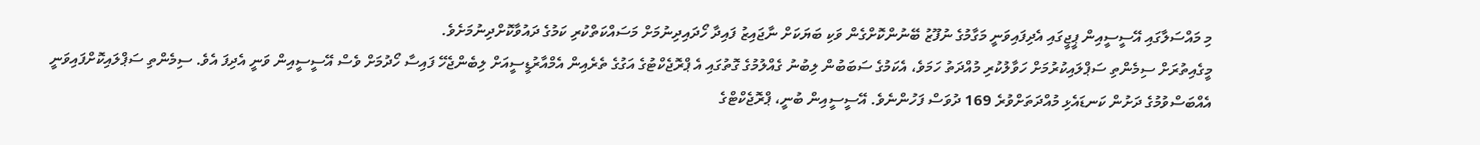މި މައްސަލާގައި އޭސީސީއިން ޕީޖީގައި އެދިފައިވަނީ މަގާމުގެ ނުފޫޒު ބޭނުންކޮށްގެން ވަކި ބަޔަކަށް ނާޖައިޒު ފައިދާ ހޯދައިދިނުމަށް މަސައްކަތްކުރި ކަމުގެ ދައުވާކޮށްދިނުމަށެވެ.
މީގެއިތުރަށް ސިމެންތި ސަޕްލައިކުރުމަށް ހަވާލުކުރި މުއްދަތު ހަމަވެ، އެކަމުގެ ސަބަބުން ލިބުނު ގެއްލުމުގެ ގޮތުގައި އެ ޕްރޮޖެކްޓުގެ އަގުގެ ތެރެއިން އެމްއާރުޑީސީއަށް ލިބެންޖެހޭ ފައިސާ ހޯދުމަށް ވެސް އޭސީސީއިން ވަނީ އެދިފަ އެވެ. ސިމެންތި ސަޕްލައިކޮށްފައިވަނީ އެއްބަސްވުމުގެ ދަށުން ކަނޑައެޅި މުއްދަތަށްވުރެ 169 ދުވަސް ފަހުންނެވެ. އޭސީސީއިން ބުނީ، ޕްރޮޖެކްޓްގެ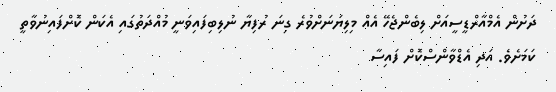ދަށުން އެމްއާރްޑީސީއަށް ލިބެންޖެހޭ އެއް މިލިޔަނަށްވުރެ ގިނަ ރުފިޔާ ނުލިބިފައިވަނީ މުއްދަތުގައި އެކަން ކޮށްފައިނުވާތީ ކަމަށެވެ. އަދި އެޑްވާންސްކޮށް ފައިސާ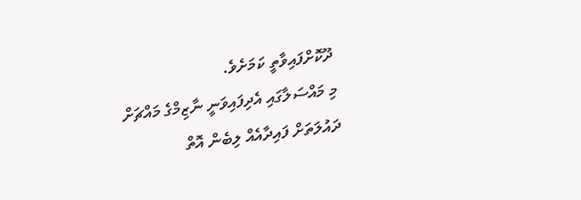ދޫކޮށްފައިވާތީ ކަމަށެވެ.
މި މައްސަލާގައި އެދިފައިވަނީ ނާޒިމްގެ މައްޗަށް ދައުލަތަށް ފައިދާއެއް ލިބެން އޮތް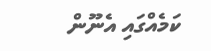ކަމެއްގައި އެނޫން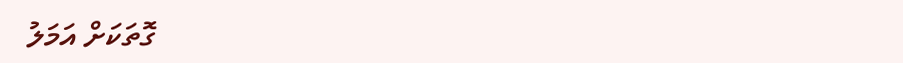ގޮތަކަށް އަމަލު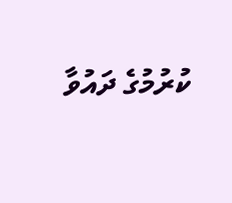ކުރުމުގެ ދައުވާ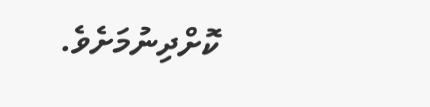ކޮށްދިނުމަށެވެ.